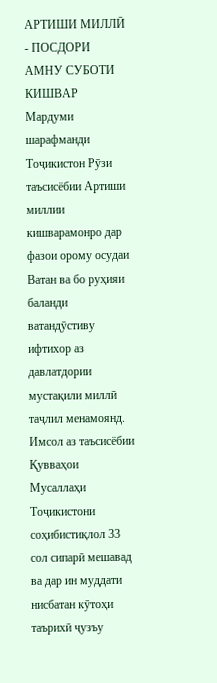АРТИШИ МИЛЛӢ - ПОСДОРИ АМНУ СУБОТИ КИШВАР
Мардуми шарафманди Тоҷикистон Рӯзи таъсисёбии Артиши миллии кишварамонро дар фазои орому осудаи Ватан ва бо руҳияи баланди ватандӯстиву ифтихор аз давлатдории мустақили миллӣ таҷлил менамоянд.
Имсол аз таъсисёбии Қувваҳои Мусаллаҳи Тоҷикистони соҳибистиқлол 33 сол сипарӣ мешавад ва дар ин муддати нисбатан кӯтоҳи таърихӣ ҷузъу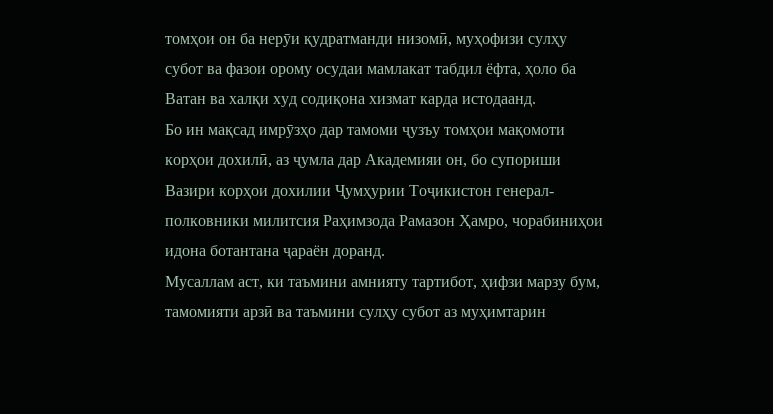томҳои он ба нерӯи қудратманди низомӣ, муҳофизи сулҳу субот ва фазои орому осудаи мамлакат табдил ёфта, ҳоло ба Ватан ва халқи худ содиқона хизмат карда истодаанд.
Бо ин мақсад имрӯзҳо дар тамоми ҷузъу томҳои мақомоти корҳои дохилӣ, аз ҷумла дар Академияи он, бо супориши Вазири корҳои дохилии Ҷумҳурии Тоҷикистон генерал-полковники милитсия Раҳимзода Рамазон Ҳамро, чорабиниҳои идона ботантана ҷараён доранд.
Мусаллам аст, ки таъмини амнияту тартибот, ҳифзи марзу бум, тамомияти арзӣ ва таъмини сулҳу субот аз муҳимтарин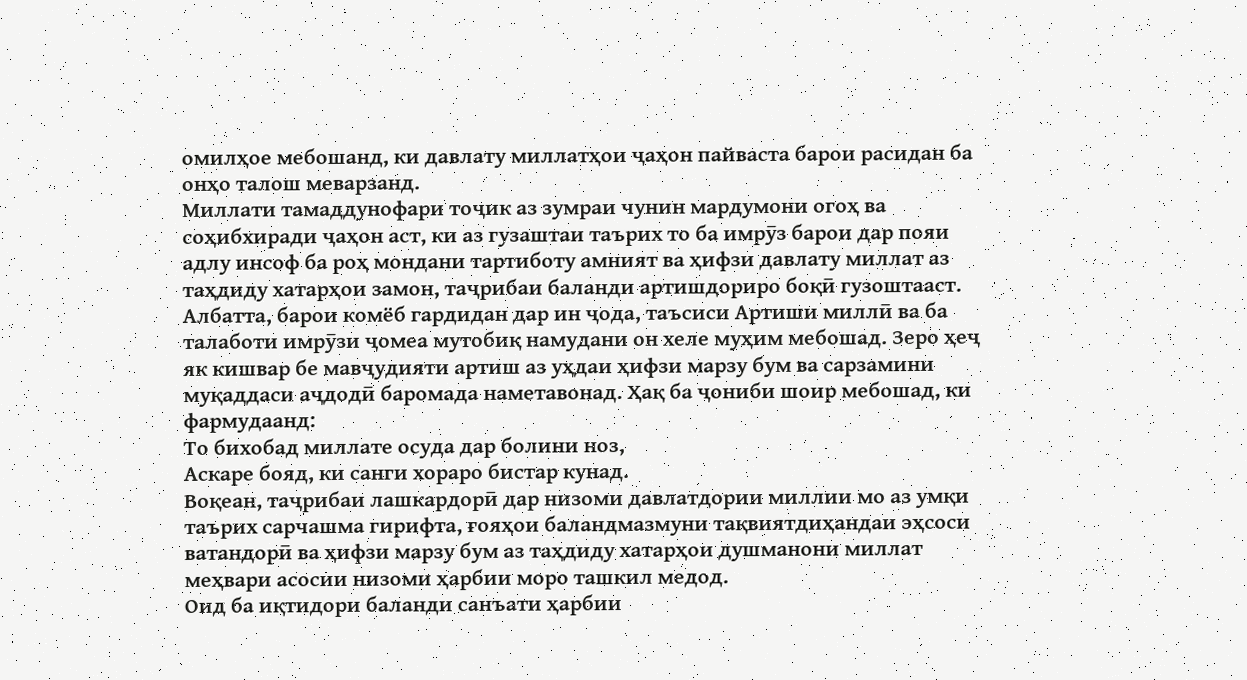омилҳое мебошанд, ки давлату миллатҳои ҷаҳон пайваста барои расидан ба онҳо талош меварзанд.
Миллати тамаддунофари тоҷик аз зумраи чунин мардумони огоҳ ва соҳибхиради ҷаҳон аст, ки аз гузаштаи таърих то ба имрӯз барои дар пояи адлу инсоф ба роҳ мондани тартиботу амният ва ҳифзи давлату миллат аз таҳдиду хатарҳои замон, таҷрибаи баланди артишдориро боқӣ гузоштааст.
Албатта, барои комёб гардидан дар ин ҷода, таъсиси Артиши миллӣ ва ба талаботи имрӯзи ҷомеа мутобиқ намудани он хеле муҳим мебошад. Зеро ҳеҷ як кишвар бе мавҷудияти артиш аз уҳдаи ҳифзи марзу бум ва сарзамини муқаддаси аҷдодӣ баромада наметавонад. Ҳақ ба ҷониби шоир мебошад, ки фармудаанд:
То бихобад миллате осуда дар болини ноз,
Аскаре бояд, ки санги хораро бистар кунад.
Воқеан, таҷрибаи лашкардорӣ дар низоми давлатдории миллии мо аз умқи таърих сарчашма гирифта, ғояҳои баландмазмуни тақвиятдиҳандаи эҳсоси ватандорӣ ва ҳифзи марзу бум аз таҳдиду хатарҳои душманони миллат меҳвари асосии низоми ҳарбии моро ташкил медод.
Оид ба иқтидори баланди санъати ҳарбии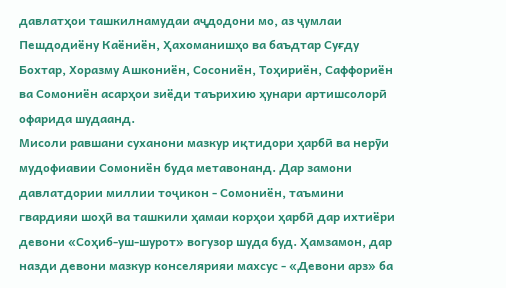давлатҳои ташкилнамудаи аҷдодони мо, аз ҷумлаи Пешдодиёну Каёниён, Ҳахоманишҳо ва баъдтар Суғду Бохтар, Хоразму Ашкониён, Сосониён, Тоҳириён, Саффориён ва Сомониён асарҳои зиёди таърихию ҳунари артишсолорӣ офарида шудаанд.
Мисоли равшани суханони мазкур иқтидори ҳарбӣ ва нерӯи мудофиавии Сомониён буда метавонанд. Дар замони давлатдории миллии тоҷикон - Сомониён, таъмини гвардияи шоҳӣ ва ташкили ҳамаи корҳои ҳарбӣ дар ихтиёри девони «Соҳиб-уш-шурот» вогузор шуда буд. Ҳамзамон, дар назди девони мазкур конселярияи махсус - «Девони арз» ба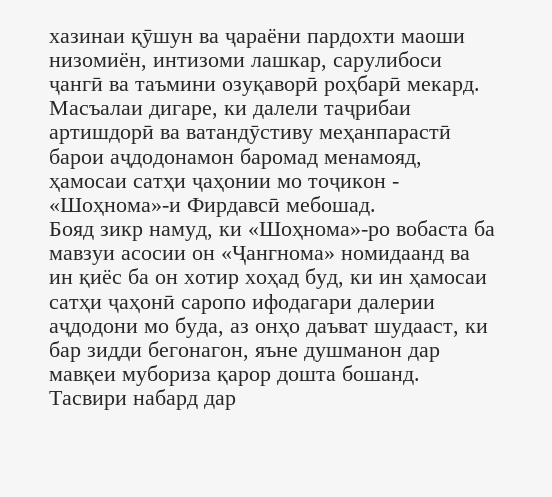хазинаи қӯшун ва ҷараёни пардохти маоши низомиён, интизоми лашкар, сарулибоси ҷангӣ ва таъмини озуқаворӣ роҳбарӣ мекард.
Масъалаи дигаре, ки далели таҷрибаи артишдорӣ ва ватандӯстиву меҳанпарастӣ барои аҷдодонамон баромад менамояд, ҳамосаи сатҳи ҷаҳонии мо тоҷикон - «Шоҳнома»-и Фирдавсӣ мебошад.
Бояд зикр намуд, ки «Шоҳнома»-ро вобаста ба мавзуи асосии он «Ҷангнома» номидаанд ва ин қиёс ба он хотир хоҳад буд, ки ин ҳамосаи сатҳи ҷаҳонӣ саропо ифодагари далерии аҷдодони мо буда, аз онҳо даъват шудааст, ки бар зидди бегонагон, яъне душманон дар мавқеи мубориза қарор дошта бошанд. Тасвири набард дар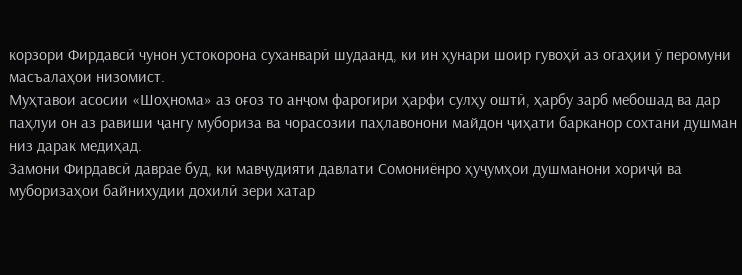корзори Фирдавсӣ чунон устокорона суханварӣ шудаанд, ки ин ҳунари шоир гувоҳӣ аз огаҳии ӯ перомуни масъалаҳои низомист.
Муҳтавои асосии «Шоҳнома» аз оғоз то анҷом фарогири ҳарфи сулҳу оштӣ, ҳарбу зарб мебошад ва дар паҳлуи он аз равиши ҷангу мубориза ва чорасозии паҳлавонони майдон ҷиҳати барканор сохтани душман низ дарак медиҳад.
Замони Фирдавсӣ даврае буд, ки мавҷудияти давлати Сомониёнро ҳуҷумҳои душманони хориҷӣ ва муборизаҳои байнихудии дохилӣ зери хатар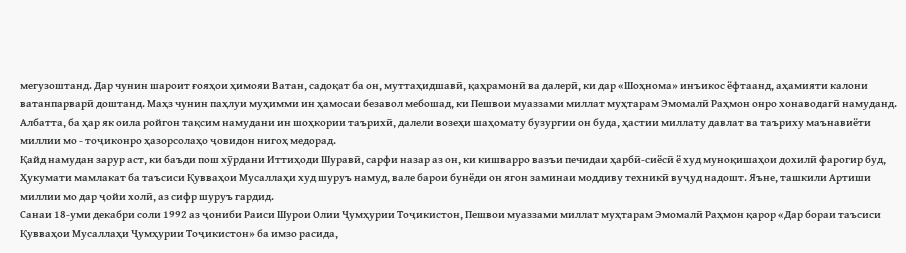мегузоштанд. Дар чунин шароит ғояҳои ҳимояи Ватан, садоқат ба он, муттаҳидшавӣ, қаҳрамонӣ ва далерӣ, ки дар «Шоҳнома» инъикос ёфтаанд, аҳамияти калони ватанпарварӣ доштанд. Маҳз чунин паҳлуи муҳимми ин ҳамосаи безавол мебошад, ки Пешвои муаззами миллат муҳтарам Эмомалӣ Раҳмон онро хонаводагӣ намуданд. Албатта, ба ҳар як оила ройгон тақсим намудани ин шоҳкории таърихӣ, далели возеҳи шаҳомату бузургии он буда, ҳастии миллату давлат ва таъриху маънавиёти миллии мо - тоҷиконро ҳазорсолаҳо ҷовидон нигоҳ медорад.
Қайд намудан зарур аст, ки баъди пош хӯрдани Иттиҳоди Шуравӣ, сарфи назар аз он, ки кишварро вазъи печидаи ҳарбӣ-сиёсӣ ё худ муноқишаҳои дохилӣ фарогир буд, Ҳукумати мамлакат ба таъсиси Қувваҳои Мусаллаҳи худ шуруъ намуд, вале барои бунёди он ягон заминаи моддиву техникӣ вуҷуд надошт. Яъне, ташкили Артиши миллии мо дар ҷойи холӣ, аз сифр шуруъ гардид.
Санаи 18-уми декабри соли 1992 аз ҷониби Раиси Шурои Олии Ҷумҳурии Тоҷикистон, Пешвои муаззами миллат муҳтарам Эмомалӣ Раҳмон қарор «Дар бораи таъсиси Қувваҳои Мусаллаҳи Ҷумҳурии Тоҷикистон» ба имзо расида,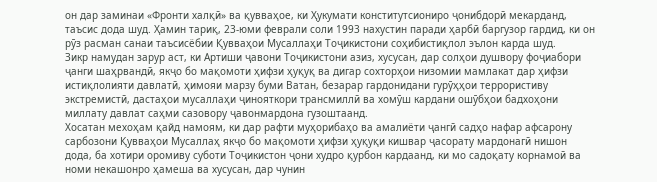он дар заминаи «Фронти халқӣ» ва қувваҳое, ки Ҳукумати конститутсиониро ҷонибдорӣ мекарданд, таъсис дода шуд. Ҳамин тариқ, 23-юми феврали соли 1993 нахустин паради ҳарбӣ баргузор гардид, ки он рӯз расман санаи таъсисёбии Қувваҳои Мусаллаҳи Тоҷикистони соҳибистиқлол эълон карда шуд.
Зикр намудан зарур аст, ки Артиши ҷавони Тоҷикистони азиз, хусусан, дар солҳои душвору фоҷиабори ҷанги шаҳрвандӣ, якҷо бо мақомоти ҳифзи ҳуқуқ ва дигар сохторҳои низомии мамлакат дар ҳифзи истиқлолияти давлатӣ, ҳимояи марзу буми Ватан, безарар гардонидани гурӯҳҳои террористиву экстремистӣ, дастаҳои мусаллаҳи ҷинояткори трансмиллӣ ва хомӯш кардани ошӯбҳои бадхоҳони миллату давлат саҳми сазовору ҷавонмардона гузоштаанд.
Хосатан мехоҳам қайд намоям, ки дар рафти муҳорибаҳо ва амалиёти ҷангӣ садҳо нафар афсарону сарбозони Қувваҳои Мусаллаҳ якҷо бо мақомоти ҳифзи ҳуқуқи кишвар ҷасорату мардонагӣ нишон дода, ба хотири оромиву суботи Тоҷикистон ҷони худро қурбон кардаанд, ки мо садоқату корнамоӣ ва номи некашонро ҳамеша ва хусусан, дар чунин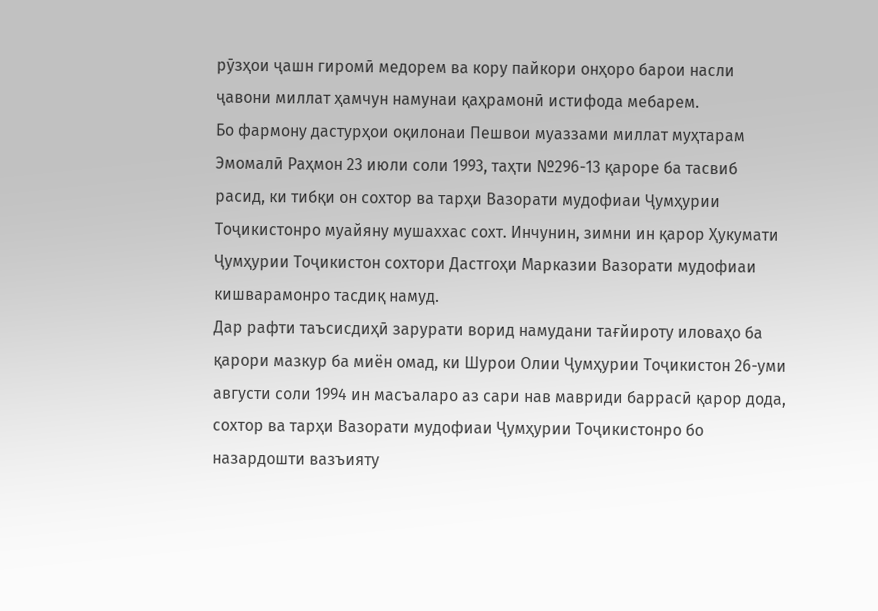рӯзҳои ҷашн гиромӣ медорем ва кору пайкори онҳоро барои насли ҷавони миллат ҳамчун намунаи қаҳрамонӣ истифода мебарем.
Бо фармону дастурҳои оқилонаи Пешвои муаззами миллат муҳтарам Эмомалӣ Раҳмон 23 июли соли 1993, таҳти №296-13 қароре ба тасвиб расид, ки тибқи он сохтор ва тарҳи Вазорати мудофиаи Ҷумҳурии Тоҷикистонро муайяну мушаххас сохт. Инчунин, зимни ин қарор Ҳукумати Ҷумҳурии Тоҷикистон сохтори Дастгоҳи Марказии Вазорати мудофиаи кишварамонро тасдиқ намуд.
Дар рафти таъсисдиҳӣ зарурати ворид намудани тағйироту иловаҳо ба қарори мазкур ба миён омад, ки Шурои Олии Ҷумҳурии Тоҷикистон 26-уми августи соли 1994 ин масъаларо аз сари нав мавриди баррасӣ қарор дода, сохтор ва тарҳи Вазорати мудофиаи Ҷумҳурии Тоҷикистонро бо назардошти вазъияту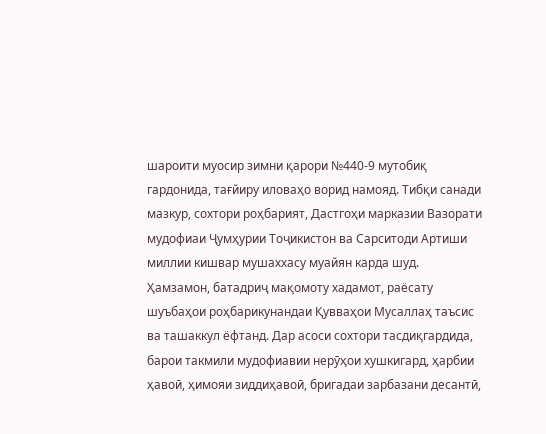шароити муосир зимни қарори №440-9 мутобиқ гардонида, тағйиру иловаҳо ворид намояд. Тибқи санади мазкур, сохтори роҳбарият, Дастгоҳи марказии Вазорати мудофиаи Ҷумҳурии Тоҷикистон ва Сарситоди Артиши миллии кишвар мушаххасу муайян карда шуд.
Ҳамзамон, батадриҷ мақомоту хадамот, раёсату шуъбаҳои роҳбарикунандаи Қувваҳои Мусаллаҳ таъсис ва ташаккул ёфтанд. Дар асоси сохтори тасдиқгардида, барои такмили мудофиавии нерӯҳои хушкигард, ҳарбии ҳавоӣ, ҳимояи зиддиҳавоӣ, бригадаи зарбазани десантӣ,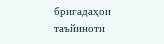бригадаҳои таъйиноти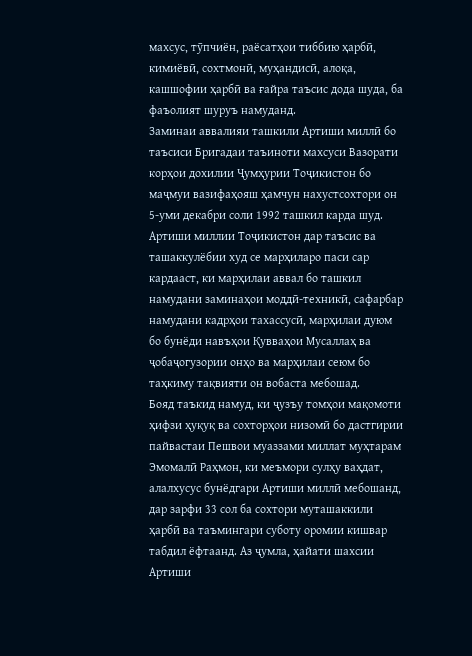махсус, тӯпчиён, раёсатҳои тиббию ҳарбӣ, кимиёвӣ, сохтмонӣ, муҳандисӣ, алоқа, кашшофии ҳарбӣ ва ғайра таъсис дода шуда, ба фаъолият шуруъ намуданд.
Заминаи аввалияи ташкили Артиши миллӣ бо таъсиси Бригадаи таъиноти махсуси Вазорати корҳои дохилии Ҷумҳурии Тоҷикистон бо маҷмуи вазифаҳояш ҳамчун нахустсохтори он 5-уми декабри соли 1992 ташкил карда шуд.
Артиши миллии Тоҷикистон дар таъсис ва ташаккулёбии худ се марҳиларо паси сар кардааст, ки марҳилаи аввал бо ташкил намудани заминаҳои моддӣ-техникӣ, сафарбар намудани кадрҳои тахассусӣ, марҳилаи дуюм бо бунёди навъҳои Қувваҳои Мусаллаҳ ва ҷобаҷогузории онҳо ва марҳилаи сеюм бо таҳкиму тақвияти он вобаста мебошад.
Бояд таъкид намуд, ки ҷузъу томҳои мақомоти ҳифзи ҳуқуқ ва сохторҳои низомӣ бо дастгирии пайвастаи Пешвои муаззами миллат муҳтарам Эмомалӣ Раҳмон, ки меъмори сулҳу ваҳдат, алалхусус бунёдгари Артиши миллӣ мебошанд, дар зарфи 33 сол ба сохтори муташаккили ҳарбӣ ва таъмингари суботу оромии кишвар табдил ёфтаанд. Аз ҷумла, ҳайати шахсии Артиши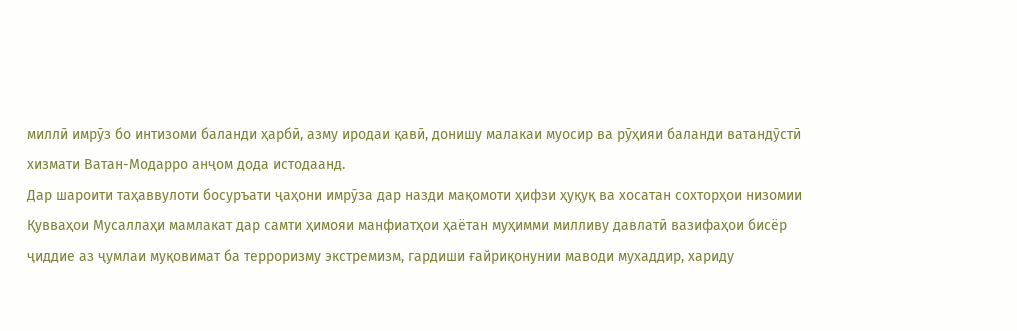миллӣ имрӯз бо интизоми баланди ҳарбӣ, азму иродаи қавӣ, донишу малакаи муосир ва рӯҳияи баланди ватандӯстӣ хизмати Ватан-Модарро анҷом дода истодаанд.
Дар шароити таҳаввулоти босуръати ҷаҳони имрӯза дар назди мақомоти ҳифзи ҳуқуқ ва хосатан сохторҳои низомии Қувваҳои Мусаллаҳи мамлакат дар самти ҳимояи манфиатҳои ҳаётан муҳимми милливу давлатӣ вазифаҳои бисёр ҷиддие аз ҷумлаи муқовимат ба терроризму экстремизм, гардиши ғайриқонунии маводи мухаддир, хариду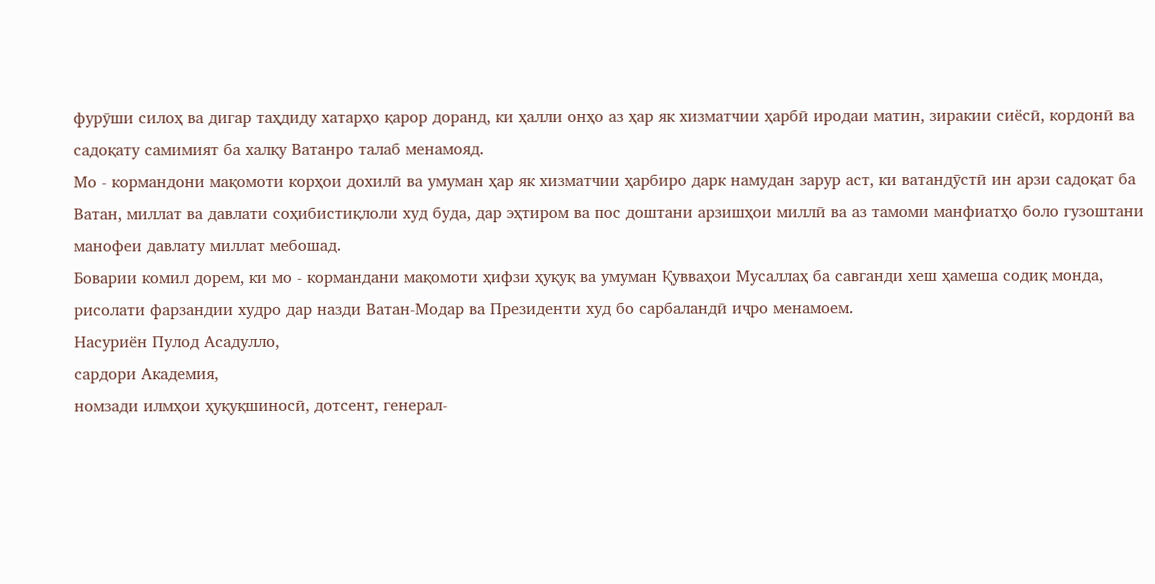фурӯши силоҳ ва дигар таҳдиду хатарҳо қарор доранд, ки ҳалли онҳо аз ҳар як хизматчии ҳарбӣ иродаи матин, зиракии сиёсӣ, кордонӣ ва садоқату самимият ба халқу Ватанро талаб менамояд.
Мо - кормандони мақомоти корҳои дохилӣ ва умуман ҳар як хизматчии ҳарбиро дарк намудан зарур аст, ки ватандӯстӣ ин арзи садоқат ба Ватан, миллат ва давлати соҳибистиқлоли худ буда, дар эҳтиром ва пос доштани арзишҳои миллӣ ва аз тамоми манфиатҳо боло гузоштани манофеи давлату миллат мебошад.
Боварии комил дорем, ки мо - кормандани мақомоти ҳифзи ҳуқуқ ва умуман Қувваҳои Мусаллаҳ ба савганди хеш ҳамеша содиқ монда, рисолати фарзандии худро дар назди Ватан-Модар ва Президенти худ бо сарбаландӣ иҷро менамоем.
Насуриён Пулод Асадулло,
сардори Академия,
номзади илмҳои ҳуқуқшиносӣ, дотсент, генерал-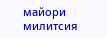майори милитсия